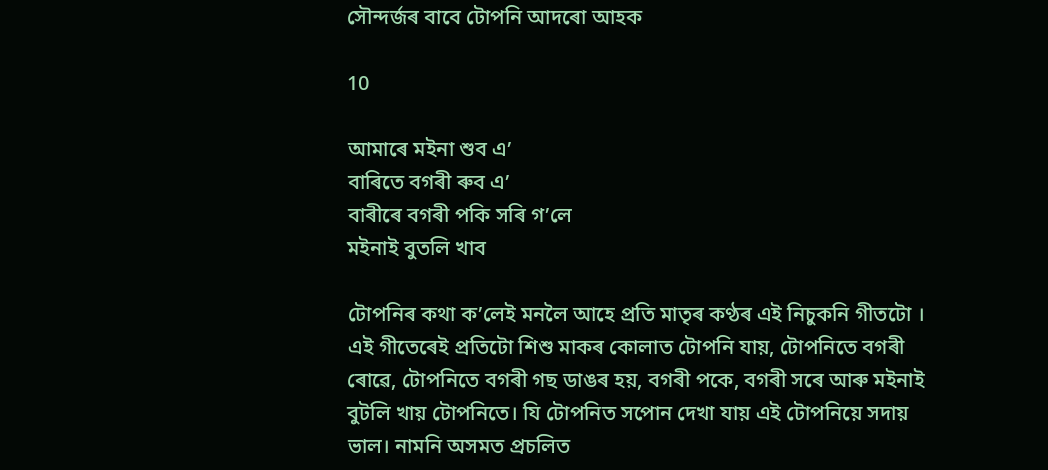সৌন্দৰ্জৰ বাবে টোপনি আদৰো আহক

10

আমাৰে মইনা শুব এ’
বাৰিতে বগৰী ৰুব এ’
বাৰীৰে বগৰী পকি সৰি গ’লে
মইনাই বুতলি খাব

টোপনিৰ কথা ক’লেই মনলৈ আহে প্ৰতি মাতৃৰ কণ্ঠৰ এই নিচুকনি গীতটো । এই গীতেৰেই প্ৰতিটো শিশু মাকৰ কোলাত টোপনি যায়, টোপনিতে বগৰী ৰোৱে, টোপনিতে বগৰী গছ ডাঙৰ হয়, বগৰী পকে, বগৰী সৰে আৰু মইনাই বুটলি খায় টোপনিতে। যি টোপনিত সপোন দেখা যায় এই টোপনিয়ে সদায় ভাল। নামনি অসমত প্রচলিত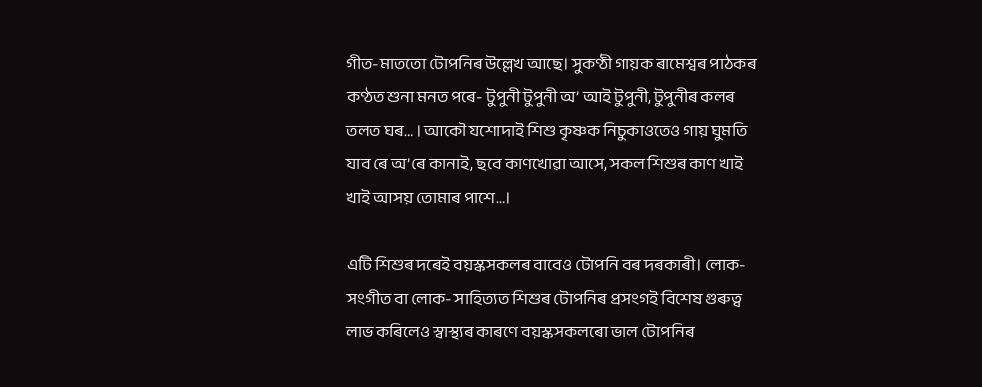গীত-মাততো টোপনিৰ উল্লেখ আছে। সুকণ্ঠী গায়ক ৰামেশ্বৰ পাঠকৰ কণ্ঠত শুনা মনত পৰে- টুপুনী টুপুনী অ’ আই টুপুনী, টুপুনীৰ কলৰ তলত ঘৰ… । আকৌ যশোদাই শিশু কৃষ্ণক নিচুকাওতেও গায় ঘুমতি যাব ৰে অ’ৰে কানাই, ছবে কাণখোৱা আসে, সকল শিশুৰ কাণ খাই খাই আসয় তোমাৰ পাশে…।

এটি শিশুৰ দৰেই বয়স্কসকলৰ বাবেও টোপনি বৰ দৰকাৰী। লোক-সংগীত বা লোক- সাহিত্যত শিশুৰ টোপনিৰ প্ৰসংগই বিশেষ গুৰুত্ব লাভ কৰিলেও স্বাস্থ্যৰ কাৰণে বয়স্কসকলৰো ভাল টোপনিৰ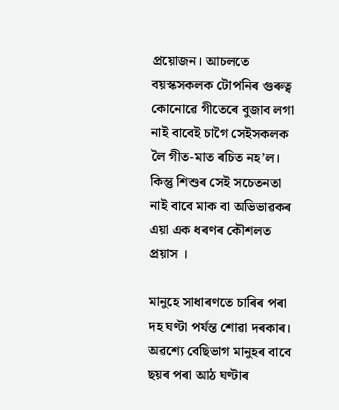প্ৰয়োজন। আচলতে বয়স্কসকলক টোপনিৰ গুৰুত্ব কোনোৱে গীতেৰে বুজাব লগা নাই বাবেই চাগৈ সেইসকলক লৈ গীত-মাত ৰচিত নহ’ল। কিন্তু শিশুৰ সেই সচেতনতা নাই বাবে মাক বা অভিভাৱকৰ এয়া এক ধৰণৰ কৌশলত প্রয়াস ।

মানুহে সাধাৰণতে চাৰিৰ পৰা দহ ঘণ্টা পৰ্যন্ত শোৱা দৰকাৰ। অৱশ্যে বেছিভাগ মানুহৰ বাবে ছয়ৰ পৰা আঠ ঘণ্টাৰ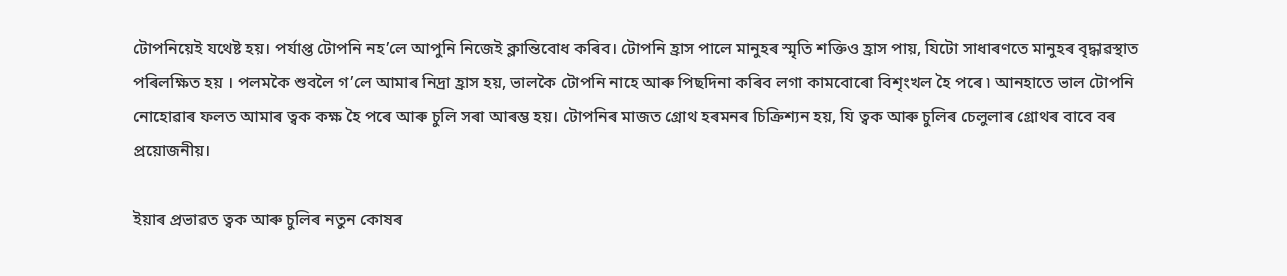টোপনিয়েই যথেষ্ট হয়। পর্যাপ্ত টোপনি নহ’লে আপুনি নিজেই ক্লান্তিবোধ কৰিব। টোপনি হ্রাস পালে মানুহৰ স্মৃতি শক্তিও হ্রাস পায়, যিটো সাধাৰণতে মানুহৰ বৃদ্ধাৱস্থাত পৰিলক্ষিত হয় । পলমকৈ শুবলৈ গ’লে আমাৰ নিদ্রা হ্রাস হয়, ভালকৈ টোপনি নাহে আৰু পিছদিনা কৰিব লগা কামবোৰো বিশৃংখল হৈ পৰে ৷ আনহাতে ভাল টোপনি নোহোৱাৰ ফলত আমাৰ ত্বক কক্ষ হৈ পৰে আৰু চুলি সৰা আৰম্ভ হয়। টোপনিৰ মাজত গ্রোথ হৰমনৰ চিক্ৰিশ্যন হয়, যি ত্বক আৰু চুলিৰ চেলুলাৰ গ্রোথৰ বাবে বৰ প্ৰয়োজনীয়।

ইয়াৰ প্ৰভাৱত ত্বক আৰু চুলিৰ নতুন কোষৰ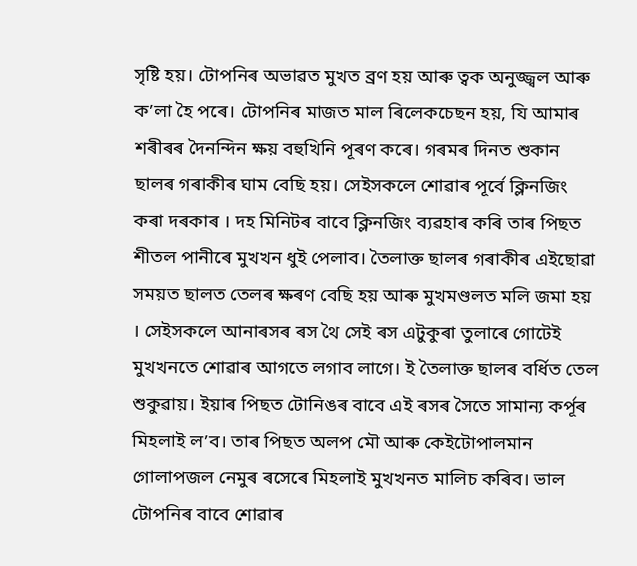সৃষ্টি হয়। টোপনিৰ অভাৱত মুখত ব্ৰণ হয় আৰু ত্বক অনুজ্জ্বল আৰু ক’লা হৈ পৰে। টোপনিৰ মাজত মাল ৰিলেকচেছন হয়, যি আমাৰ শৰীৰৰ দৈনন্দিন ক্ষয় বহুখিনি পূৰণ কৰে। গৰমৰ দিনত শুকান ছালৰ গৰাকীৰ ঘাম বেছি হয়। সেইসকলে শোৱাৰ পূৰ্বে ক্লিনজিং কৰা দৰকাৰ । দহ মিনিটৰ বাবে ক্লিনজিং ব্যৱহাৰ কৰি তাৰ পিছত শীতল পানীৰে মুখখন ধুই পেলাব। তৈলাক্ত ছালৰ গৰাকীৰ এইছোৱা সময়ত ছালত তেলৰ ক্ষৰণ বেছি হয় আৰু মুখমণ্ডলত মলি জমা হয় । সেইসকলে আনাৰসৰ ৰস থৈ সেই ৰস এটুকুৰা তুলাৰে গোটেই মুখখনতে শোৱাৰ আগতে লগাব লাগে। ই তৈলাক্ত ছালৰ বৰ্ধিত তেল শুকুৱায়। ইয়াৰ পিছত টোনিঙৰ বাবে এই ৰসৰ সৈতে সামান্য কৰ্পূৰ মিহলাই ল’ব। তাৰ পিছত অলপ মৌ আৰু কেইটোপালমান গোলাপজল নেমুৰ ৰসেৰে মিহলাই মুখখনত মালিচ কৰিব। ভাল টোপনিৰ বাবে শোৱাৰ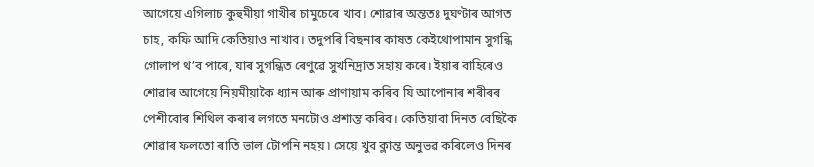আগেয়ে এগিলাচ কুহুমীয়া গাখীৰ চামুচেৰে খাব। শোৱাৰ অন্ততঃ দুঘণ্টাৰ আগত চাহ, কফি আদি কেতিয়াও নাখাব। তদুপৰি বিছনাৰ কাষত কেইথোপামান সুগন্ধি গোলাপ থ’ব পাৰে, যাৰ সুগন্ধিত ৰেণুৱে সুখনিদ্ৰাত সহায় কৰে। ইয়াৰ বাহিৰেও শোৱাৰ আগেয়ে নিয়মীয়াকৈ ধ্যান আৰু প্ৰাণায়াম কৰিব যি আপোনাৰ শৰীৰৰ পেশীবোৰ শিথিল কৰাৰ লগতে মনটোও প্রশান্ত কৰিব। কেতিয়াবা দিনত বেছিকৈ শোৱাৰ ফলতো ৰাতি ভাল টোপনি নহয় ৷ সেয়ে খুব ক্লান্ত অনুভৱ কৰিলেও দিনৰ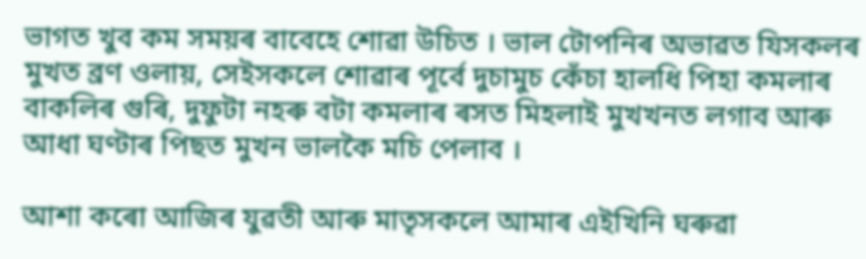ভাগত খুব কম সময়ৰ বাবেহে শোৱা উচিত । ভাল টোপনিৰ অভাৱত যিসকলৰ মুখত ব্রণ ওলায়, সেইসকলে শোৱাৰ পূৰ্বে দুচামুচ কেঁচা হালধি পিহা কমলাৰ বাকলিৰ গুৰি, দুফুটা নহৰু বটা কমলাৰ ৰসত মিহলাই মুখখনত লগাব আৰু আধা ঘণ্টাৰ পিছত মুখন ভালকৈ মচি পেলাব ।

আশা কৰো আজিৰ যুৱতী আৰু মাতৃসকলে আমাৰ এইখিনি ঘৰুৱা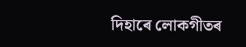দিহাৰে লোকগীতৰ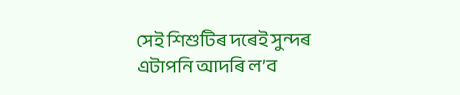সেই শিশুটিৰ দৰেই সুন্দৰ এটাপনি আদৰি ল’ব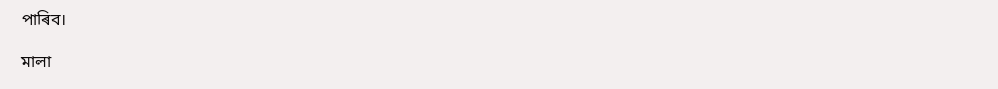পাৰিব।

মালা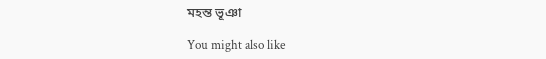মহন্ত ভূঞা

You might also like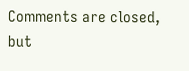Comments are closed, but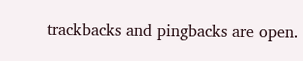trackbacks and pingbacks are open.